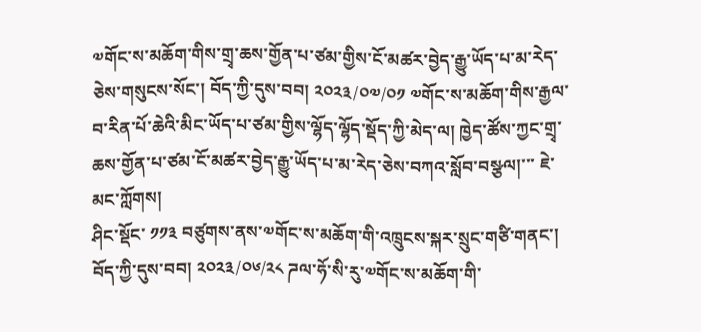༧གོང་ས་མཆོག་གིས་གྲྭ་ཆས་གྱོན་པ་ཙམ་གྱིས་ངོ་མཚར་བྱེད་རྒྱུ་ཡོད་པ་མ་རེད་ཅེས་གསུངས་སོང་། བོད་ཀྱི་དུས་བབ། ༢༠༢༣/༠༧/༠༡ ༧གོང་ས་མཆོག་གིས་རྒྱལ་བ་རིན་པོ་ཆེའི་མིང་ཡོད་པ་ཙམ་གྱིས་ལྷོད་ལྷོད་སྡོད་ཀྱི་མེད་ལ། ཁྱེད་ཚོས་ཀྱང་གྲྭ་ཆས་གྱོན་པ་ཙམ་ངོ་མཚར་བྱེད་རྒྱུ་ཡོད་པ་མ་རེད་ཅེས་བཀའ་སློབ་བསྩལ།་་་ ཇེ་མང་ཀློགས།
ཤིང་སྡོང་ ༡༡༣ བཙུགས་ནས་༧གོང་ས་མཆོག་གི་འཁྲུངས་སྐར་སྲུང་གཙི་གནང་། བོད་ཀྱི་དུས་བབ། ༢༠༢༣/༠༦/༢༨ ཌལ་ཧོ་སི་རུ་༧གོང་ས་མཆོག་གི་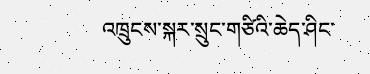འཁྲུངས་སྐར་སྲུང་གཙིའི་ཆེད་ཤིང་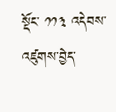སྡོང་ ༡༡༣ འདེབས་འཛུགས་བྱེད་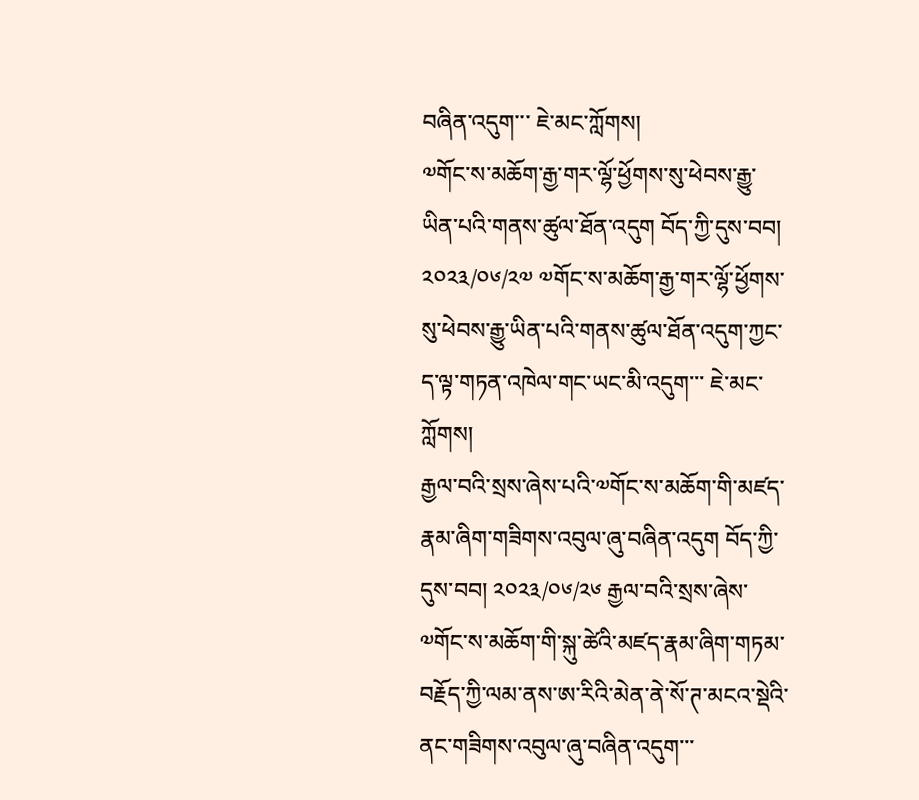བཞིན་འདུག་་་ ཇེ་མང་ཀློགས།
༧གོང་ས་མཆོག་རྒྱ་གར་ལྷོ་ཕྱོགས་སུ་ཕེབས་རྒྱུ་ཡིན་པའི་གནས་ཚུལ་ཐོན་འདུག བོད་ཀྱི་དུས་བབ། ༢༠༢༣/༠༦/༢༧ ༧གོང་ས་མཆོག་རྒྱ་གར་ལྷོ་ཕྱོགས་སུ་ཕེབས་རྒྱུ་ཡིན་པའི་གནས་ཚུལ་ཐོན་འདུག་ཀྱང་ད་ལྟ་གཏན་འཁེལ་གང་ཡང་མི་འདུག་་་ ཇེ་མང་ཀློགས།
རྒྱལ་བའི་སྲས་ཞེས་པའི་༧གོང་ས་མཆོག་གི་མཛད་རྣམ་ཞིག་གཟིགས་འབུལ་ཞུ་བཞིན་འདུག བོད་ཀྱི་དུས་བབ། ༢༠༢༣/༠༦/༢༦ རྒྱལ་བའི་སྲས་ཞེས་༧གོང་ས་མཆོག་གི་སྐུ་ཚེའི་མཛད་རྣམ་ཞིག་གཏམ་བརྗོད་ཀྱི་ལམ་ནས་ཨ་རིའི་མེན་ནེ་སོ་ཊ་མངའ་སྡེའི་ནང་གཟིགས་འབུལ་ཞུ་བཞིན་འདུག་་་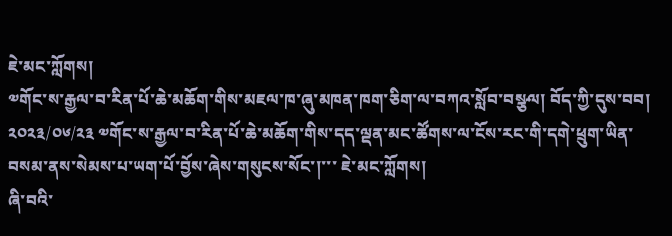ཇེ་མང་ཀློགས།
༧གོང་ས་རྒྱལ་བ་རིན་པོ་ཆེ་མཆོག་གིས་མཇལ་ཁ་ཞུ་མཁན་ཁག་ཅིག་ལ་བཀའ་སློབ་བསྩལ། བོད་ཀྱི་དུས་བབ། ༢༠༢༣/༠༦/༢༣ ༧གོང་ས་རྒྱལ་བ་རིན་པོ་ཆེ་མཆོག་གིས་དད་ལྡན་མང་ཚོགས་ལ་ངོས་རང་གི་དགེ་ཕྲུག་ཡིན་བསམ་ནས་སེམས་པ་ཡག་པོ་བྱོས་ཞེས་གསུངས་སོང་།་་་ ཇེ་མང་ཀློགས།
ཞི་བའི་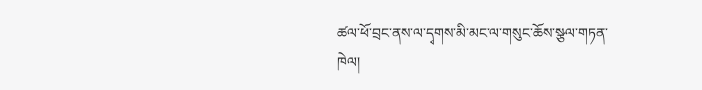ཚལ་ཕོ་བྲང་ནས་ལ་དྭགས་མི་མང་ལ་གསུང་ཆོས་སྩལ་གཏན་ཁེལ།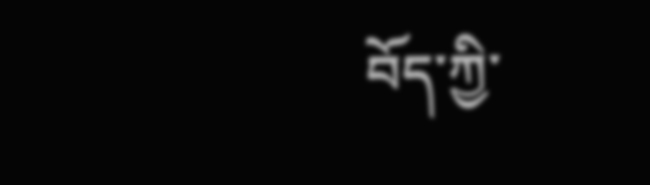བོད་ཀྱི་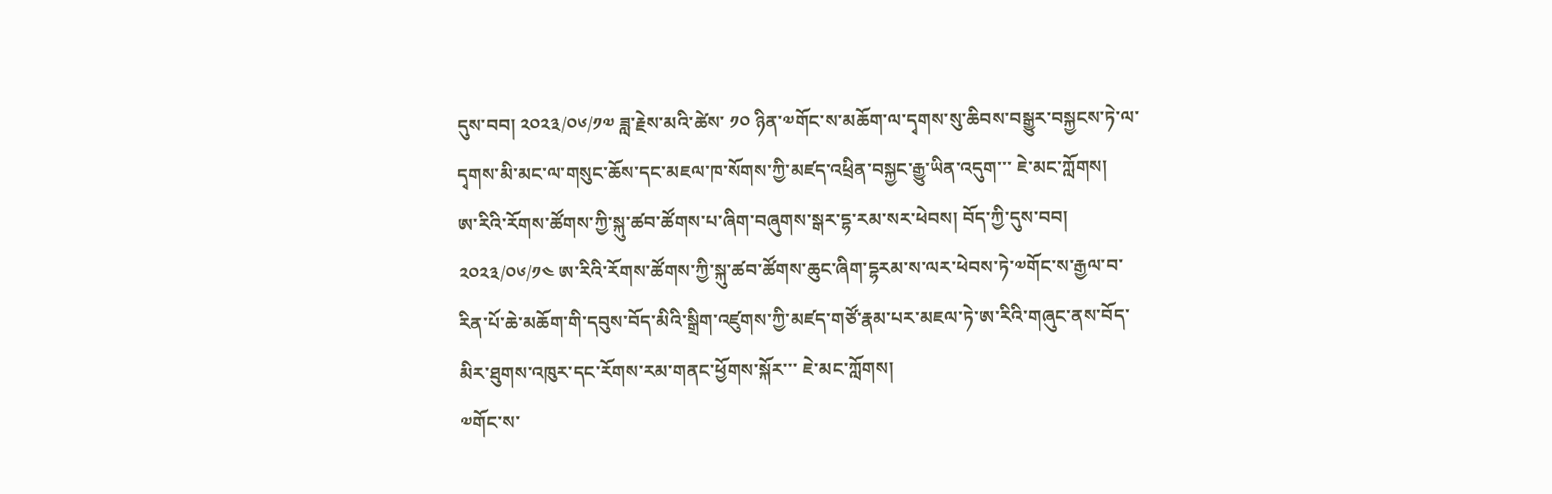དུས་བབ། ༢༠༢༣/༠༦/༡༧ ཟླ་རྗེས་མའི་ཚེས་ ༡༠ ཉིན་༧གོང་ས་མཆོག་ལ་དྭགས་སུ་ཆིབས་བསྒྱུར་བསྐྱངས་ཏེ་ལ་དྭགས་མི་མང་ལ་གསུང་ཆོས་དང་མཇལ་ཁ་སོགས་ཀྱི་མཛད་འཕྲིན་བསྐྱང་རྒྱུ་ཡིན་འདུག་་་ ཇེ་མང་ཀློགས།
ཨ་རིའི་རོགས་ཚོགས་ཀྱི་སྐུ་ཚབ་ཚོགས་པ་ཞིག་བཞུགས་སྒར་དྷ་རམ་སར་ཕེབས། བོད་ཀྱི་དུས་བབ། ༢༠༢༣/༠༦/༡༤ ཨ་རིའི་རོགས་ཚོགས་ཀྱི་སྐུ་ཚབ་ཚོགས་ཆུང་ཞིག་དྷརམ་ས་ལར་ཕེབས་ཏེ་༧གོང་ས་རྒྱལ་བ་རིན་པོ་ཆེ་མཆོག་གི་དབུས་བོད་མིའི་སྒྲིག་འཛུགས་ཀྱི་མཛད་གཙོ་རྣམ་པར་མཇལ་ཏེ་ཨ་རིའི་གཞུང་ནས་བོད་མིར་ཐུགས་འཁུར་དང་རོགས་རམ་གནང་ཕྱོགས་སྐོར་་་ ཇེ་མང་ཀློགས།
༧གོང་ས་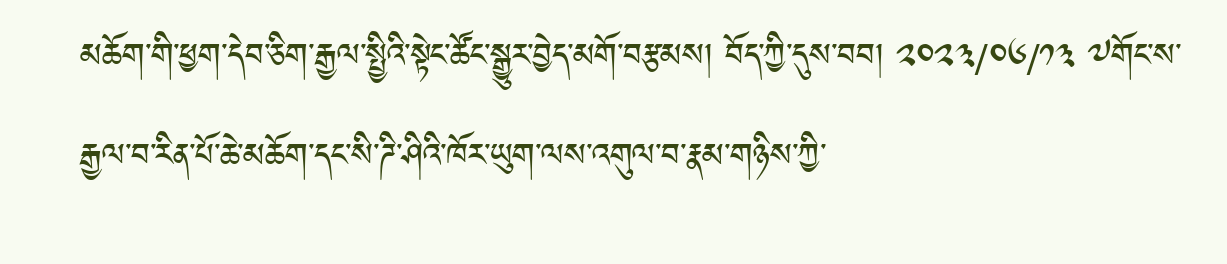མཆོག་གི་ཕྱག་དེབ་ཅིག་རྒྱལ་སྤྱིའི་སྟེང་ཚོང་སྒྱུར་བྱེད་མགོ་བརྩམས། བོད་ཀྱི་དུས་བབ། ༢༠༢༣/༠༦/༡༣ ༧གོང་ས་རྒྱལ་བ་རིན་པོ་ཆེ་མཆོག་དང་སི་ཌི་ཤིའི་ཁོར་ཡུག་ལས་འགུལ་བ་རྣམ་གཉིས་ཀྱི་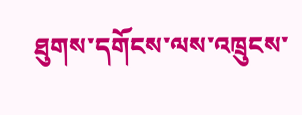ཐུགས་དགོངས་ལས་འཁྲུངས་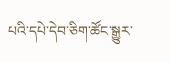པའི་དཔེ་དེབ་ཅིག་ཚོང་སྒྱུར་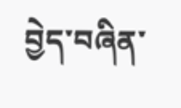བྱེད་བཞིན་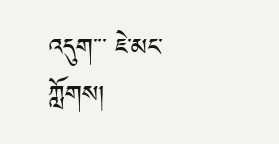འདུག་་་ ཇེ་མང་ཀློགས།